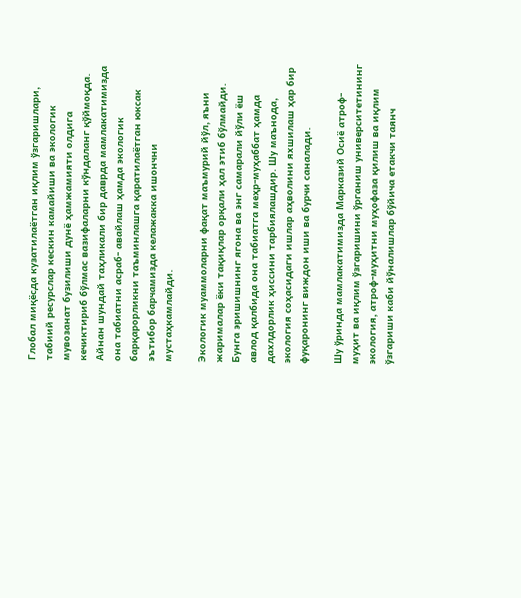Глобал миқёсда кузатилаётган иқлим ўзгаришлари, табиий ресурслар кескин камайиши ва экологик мувозанат бузилиши дунё ҳамжамияти олдига кечиктириб бўлмас вазифаларни кўндаланг қўймоқда. Айнан шундай таҳликали бир даврда мамлакатимизда она табиатни асраб- авайлаш ҳамда экологик барқарорликни таъминлашга қаратилаётган юксак эътибор барчамизда келажакка ишончни мустаҳкамлайди.

Экологик муаммоларни фақат маъмурий йўл, яъни жарималар ёки тақиқлар орқали ҳал этиб бўлмайди. Бунга эришишнинг ягона ва энг самарали йўли ёш авлод қалбида она табиатга меҳр-муҳаббат ҳамда дахлдорлик ҳиссини тарбиялашдир. Шу маънода, экология соҳасидаги ишлар аҳволини яхшилаш ҳар бир фуқаронинг виждон иши ва бурчи саналади.

Шу ўринда мамлакатимизда Марказий Осиё атроф-муҳит ва иқлим ўзгаришини ўрганиш университетининг экология, атроф-муҳитни муҳофаза қилиш ва иқлим ўзгариши каби йўналишлар бўйича етакчи таянч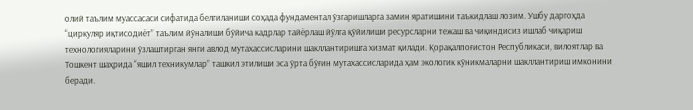олий таълим муассасаси сифатида белгиланиши соҳада фундаментал ўзгаришларга замин яратишини таъкидлаш лозим. Ушбу даргоҳда “циркуляр иқтисодиёт” таълим йўналиши бўйича кадрлар тайёрлаш йўлга қўйилиши ресурсларни тежаш ва чиқиндисиз ишлаб чиқариш технологияларини ўзлаштирган янги авлод мутахассисларини шакллантиришга хизмат қилади. Қорақалпоғистон Республикаси, вилоятлар ва Тошкент шаҳрида “яшил техникумлар” ташкил этилиши эса ўрта бўғин мутахассисларида ҳам экологик кўникмаларни шакллантириш имконини беради.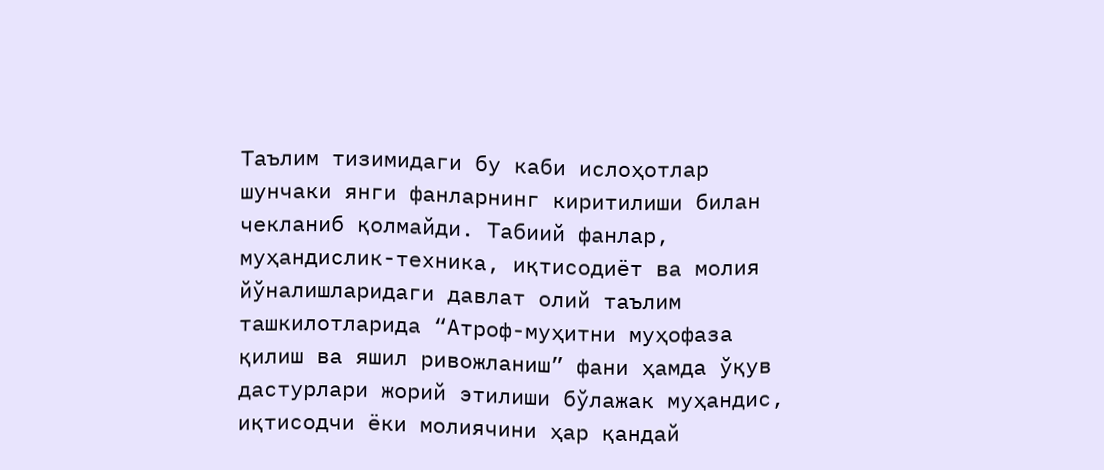Таълим тизимидаги бу каби ислоҳотлар шунчаки янги фанларнинг киритилиши билан чекланиб қолмайди. Табиий фанлар, муҳандислик-техника, иқтисодиёт ва молия йўналишларидаги давлат олий таълим ташкилотларида “Атроф-муҳитни муҳофаза қилиш ва яшил ривожланиш” фани ҳамда ўқув дастурлари жорий этилиши бўлажак муҳандис, иқтисодчи ёки молиячини ҳар қандай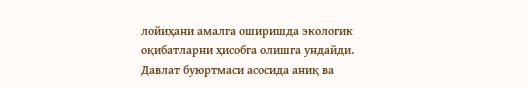лойиҳани амалга оширишда экологик оқибатларни ҳисобга олишга ундайди. Давлат буюртмаси асосида аниқ ва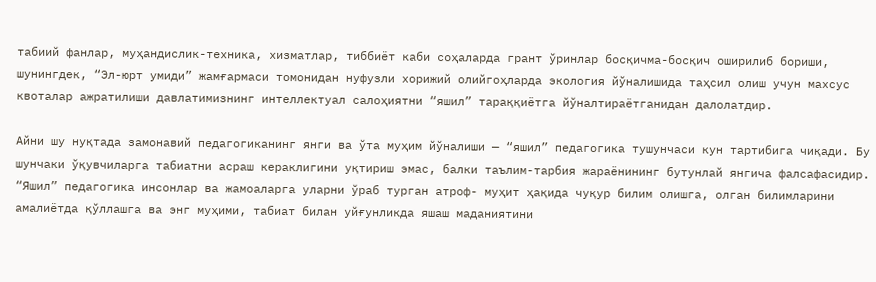табиий фанлар, муҳандислик-техника, хизматлар, тиббиёт каби соҳаларда грант ўринлар босқичма-босқич оширилиб бориши, шунингдек, “Эл-юрт умиди” жамғармаси томонидан нуфузли хорижий олийгоҳларда экология йўналишида таҳсил олиш учун махсус квоталар ажратилиши давлатимизнинг интеллектуал салоҳиятни “яшил” тараққиётга йўналтираётганидан далолатдир.

Айни шу нуқтада замонавий педагогиканинг янги ва ўта муҳим йўналиши — “яшил” педагогика тушунчаси кун тартибига чиқади. Бу шунчаки ўқувчиларга табиатни асраш кераклигини уқтириш эмас, балки таълим-тарбия жараёнининг бутунлай янгича фалсафасидир. “Яшил” педагогика инсонлар ва жамоаларга уларни ўраб турган атроф- муҳит ҳақида чуқур билим олишга, олган билимларини амалиётда қўллашга ва энг муҳими, табиат билан уйғунликда яшаш маданиятини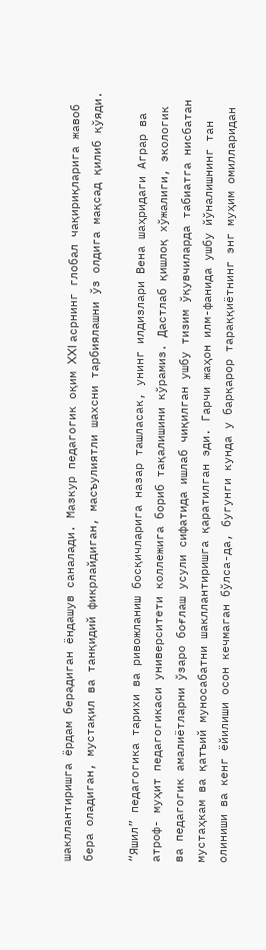шакллантиришга ёрдам берадиган ёндашув саналади. Мазкур педагогик оқим XXI асрнинг глобал чақириқларига жавоб бера оладиган, мустақил ва танқидий фикрлайдиган, масъулиятли шахсни тарбиялашни ўз олдига мақсад қилиб қўяди.

“Яшил” педагогика тарихи ва ривожланиш босқичларига назар ташласак, унинг илдизлари Вена шаҳридаги Аграр ва атроф- муҳит педагогикаси университети коллежига бориб тақалишини кўрамиз. Дастлаб қишлоқ хўжалиги, экологик ва педагогик амалиётларни ўзаро боғлаш усули сифатида ишлаб чиқилган ушбу тизим ўқувчиларда табиатга нисбатан мустаҳкам ва қатъий муносабатни шакллантиришга қаратилган эди. Гарчи жаҳон илм-фанида ушбу йўналишнинг тан олиниши ва кенг ёйилиши осон кечмаган бўлса-да, бугунги кунда у барқарор тараққиётнинг энг муҳим омилларидан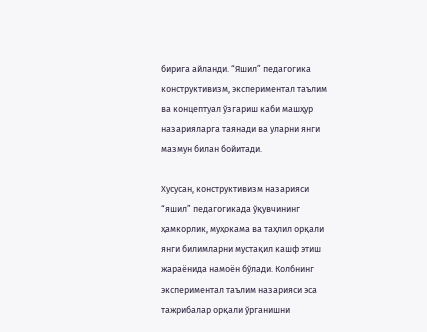бирига айланди. “Яшил” педагогика конструктивизм, экспериментал таълим ва концептуал ўзгариш каби машҳур назарияларга таянади ва уларни янги мазмун билан бойитади.

Хусусан, конструктивизм назарияси “яшил” педагогикада ўқувчининг ҳамкорлик, муҳокама ва таҳлил орқали янги билимларни мустақил кашф этиш жараёнида намоён бўлади. Колбнинг экспериментал таълим назарияси эса тажрибалар орқали ўрганишни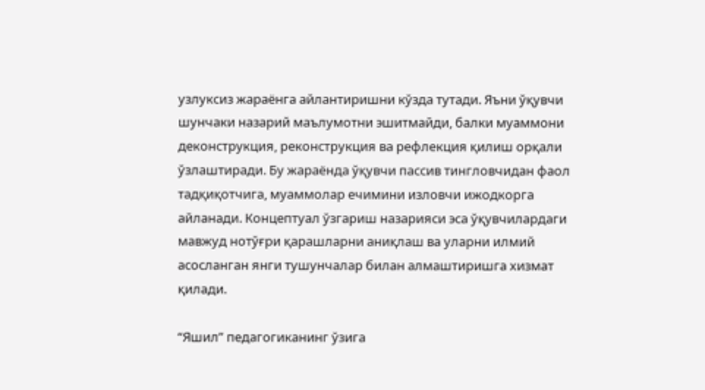узлуксиз жараёнга айлантиришни кўзда тутади. Яъни ўқувчи шунчаки назарий маълумотни эшитмайди, балки муаммони деконструкция, реконструкция ва рефлекция қилиш орқали ўзлаштиради. Бу жараёнда ўқувчи пассив тингловчидан фаол тадқиқотчига, муаммолар ечимини изловчи ижодкорга айланади. Концептуал ўзгариш назарияси эса ўқувчилардаги мавжуд нотўғри қарашларни аниқлаш ва уларни илмий асосланган янги тушунчалар билан алмаштиришга хизмат қилади.

“Яшил” педагогиканинг ўзига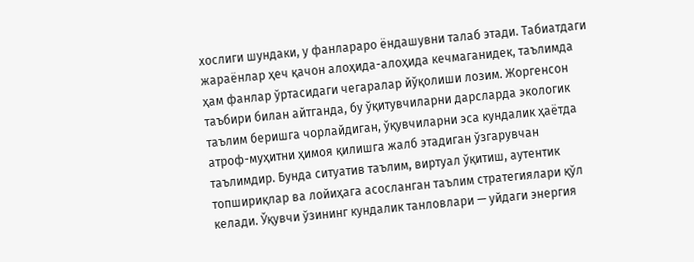хослиги шундаки, у фанлараро ёндашувни талаб этади. Табиатдаги жараёнлар ҳеч қачон алоҳида-алоҳида кечмаганидек, таълимда ҳам фанлар ўртасидаги чегаралар йўқолиши лозим. Жоргенсон таъбири билан айтганда, бу ўқитувчиларни дарсларда экологик таълим беришга чорлайдиган, ўқувчиларни эса кундалик ҳаётда атроф-муҳитни ҳимоя қилишга жалб этадиган ўзгарувчан таълимдир. Бунда ситуатив таълим, виртуал ўқитиш, аутентик топшириқлар ва лойиҳага асосланган таълим стратегиялари қўл келади. Ўқувчи ўзининг кундалик танловлари — уйдаги энергия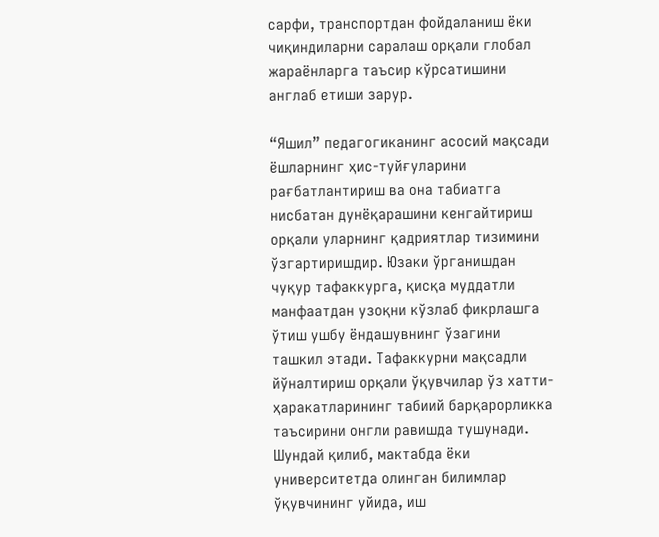сарфи, транспортдан фойдаланиш ёки чиқиндиларни саралаш орқали глобал жараёнларга таъсир кўрсатишини англаб етиши зарур.

“Яшил” педагогиканинг асосий мақсади ёшларнинг ҳис-туйғуларини рағбатлантириш ва она табиатга нисбатан дунёқарашини кенгайтириш орқали уларнинг қадриятлар тизимини ўзгартиришдир. Юзаки ўрганишдан чуқур тафаккурга, қисқа муддатли манфаатдан узоқни кўзлаб фикрлашга ўтиш ушбу ёндашувнинг ўзагини ташкил этади. Тафаккурни мақсадли йўналтириш орқали ўқувчилар ўз хатти-ҳаракатларининг табиий барқарорликка таъсирини онгли равишда тушунади. Шундай қилиб, мактабда ёки университетда олинган билимлар ўқувчининг уйида, иш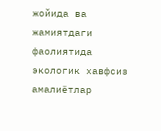жойида ва жамиятдаги фаолиятида экологик хавфсиз амалиётлар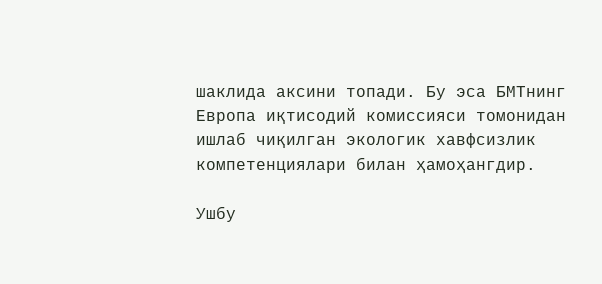шаклида аксини топади. Бу эса БМТнинг Европа иқтисодий комиссияси томонидан ишлаб чиқилган экологик хавфсизлик компетенциялари билан ҳамоҳангдир.

Ушбу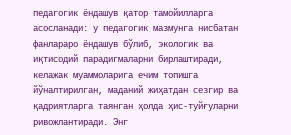педагогик ёндашув қатор тамойилларга асосланади: у педагогик мазмунга нисбатан фанлараро ёндашув бўлиб, экологик ва иқтисодий парадигмаларни бирлаштиради, келажак муаммоларига ечим топишга йўналтирилган, маданий жиҳатдан сезгир ва қадриятларга таянган ҳолда ҳис-туйғуларни ривожлантиради. Энг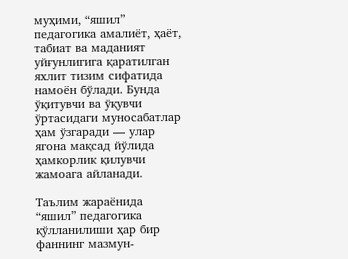муҳими, “яшил” педагогика амалиёт, ҳаёт, табиат ва маданият уйғунлигига қаратилган яхлит тизим сифатида намоён бўлади. Бунда ўқитувчи ва ўқувчи ўртасидаги муносабатлар ҳам ўзгаради — улар ягона мақсад йўлида ҳамкорлик қилувчи жамоага айланади.

Таълим жараёнида “яшил” педагогика қўлланилиши ҳар бир фаннинг мазмун-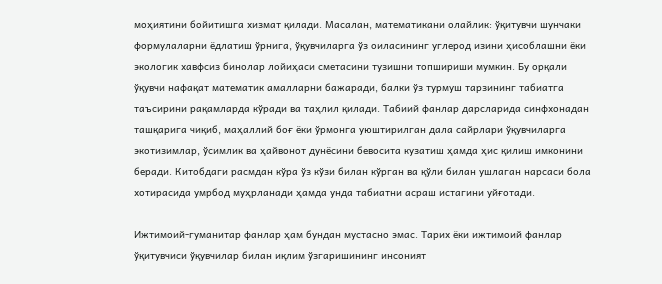моҳиятини бойитишга хизмат қилади. Масалан, математикани олайлик: ўқитувчи шунчаки формулаларни ёдлатиш ўрнига, ўқувчиларга ўз оиласининг углерод изини ҳисоблашни ёки экологик хавфсиз бинолар лойиҳаси сметасини тузишни топшириши мумкин. Бу орқали ўқувчи нафақат математик амалларни бажаради, балки ўз турмуш тарзининг табиатга таъсирини рақамларда кўради ва таҳлил қилади. Табиий фанлар дарсларида синфхонадан ташқарига чиқиб, маҳаллий боғ ёки ўрмонга уюштирилган дала сайрлари ўқувчиларга экотизимлар, ўсимлик ва ҳайвонот дунёсини бевосита кузатиш ҳамда ҳис қилиш имконини беради. Китобдаги расмдан кўра ўз кўзи билан кўрган ва қўли билан ушлаган нарсаси бола хотирасида умрбод муҳрланади ҳамда унда табиатни асраш истагини уйғотади.

Ижтимоий-гуманитар фанлар ҳам бундан мустасно эмас. Тарих ёки ижтимоий фанлар ўқитувчиси ўқувчилар билан иқлим ўзгаришининг инсоният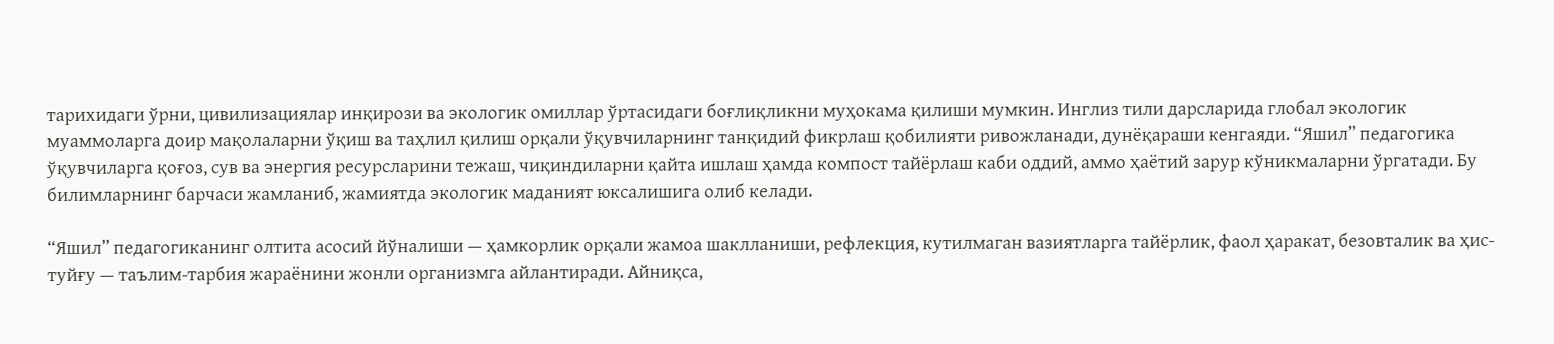тарихидаги ўрни, цивилизациялар инқирози ва экологик омиллар ўртасидаги боғлиқликни муҳокама қилиши мумкин. Инглиз тили дарсларида глобал экологик муаммоларга доир мақолаларни ўқиш ва таҳлил қилиш орқали ўқувчиларнинг танқидий фикрлаш қобилияти ривожланади, дунёқараши кенгаяди. “Яшил” педагогика ўқувчиларга қоғоз, сув ва энергия ресурсларини тежаш, чиқиндиларни қайта ишлаш ҳамда компост тайёрлаш каби оддий, аммо ҳаётий зарур кўникмаларни ўргатади. Бу билимларнинг барчаси жамланиб, жамиятда экологик маданият юксалишига олиб келади.

“Яшил” педагогиканинг олтита асосий йўналиши — ҳамкорлик орқали жамоа шаклланиши, рефлекция, кутилмаган вазиятларга тайёрлик, фаол ҳаракат, безовталик ва ҳис-туйғу — таълим-тарбия жараёнини жонли организмга айлантиради. Айниқса,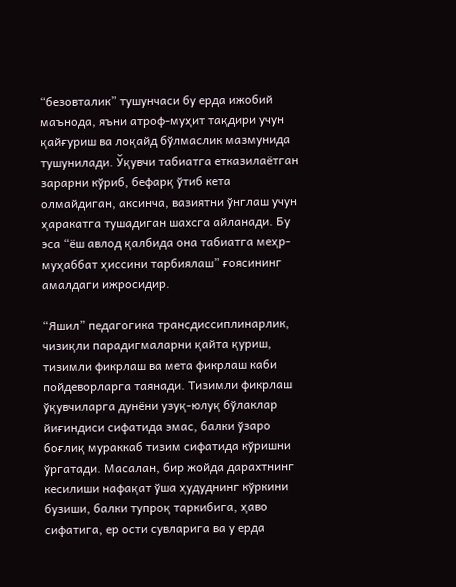“безовталик” тушунчаси бу ерда ижобий маънода, яъни атроф-муҳит тақдири учун қайғуриш ва лоқайд бўлмаслик мазмунида тушунилади. Ўқувчи табиатга етказилаётган зарарни кўриб, бефарқ ўтиб кета олмайдиган, аксинча, вазиятни ўнглаш учун ҳаракатга тушадиган шахсга айланади. Бу эса “ёш авлод қалбида она табиатга меҳр-муҳаббат ҳиссини тарбиялаш” ғоясининг амалдаги ижросидир.

“Яшил” педагогика трансдиссиплинарлик, чизиқли парадигмаларни қайта қуриш, тизимли фикрлаш ва мета фикрлаш каби пойдеворларга таянади. Тизимли фикрлаш ўқувчиларга дунёни узуқ-юлуқ бўлаклар йиғиндиси сифатида эмас, балки ўзаро боғлиқ мураккаб тизим сифатида кўришни ўргатади. Масалан, бир жойда дарахтнинг кесилиши нафақат ўша ҳудуднинг кўркини бузиши, балки тупроқ таркибига, ҳаво сифатига, ер ости сувларига ва у ерда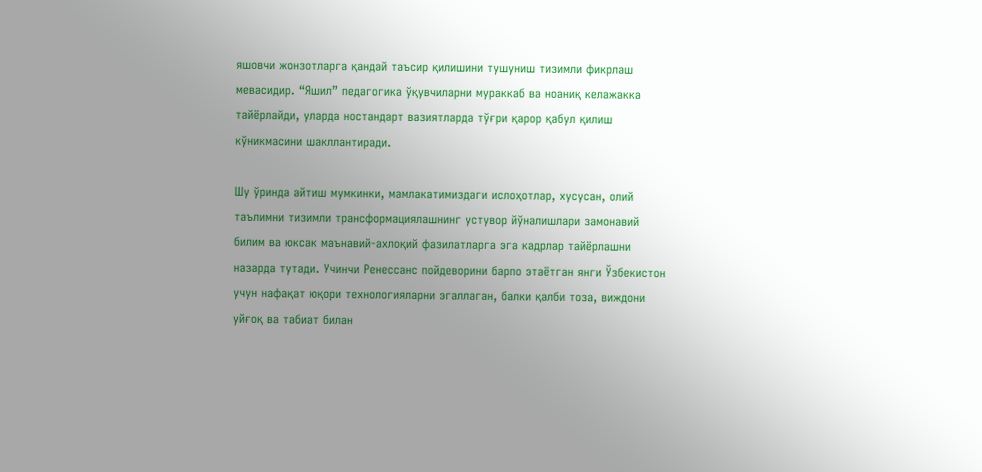яшовчи жонзотларга қандай таъсир қилишини тушуниш тизимли фикрлаш мевасидир. “Яшил” педагогика ўқувчиларни мураккаб ва ноаниқ келажакка тайёрлайди, уларда ностандарт вазиятларда тўғри қарор қабул қилиш кўникмасини шакллантиради.

Шу ўринда айтиш мумкинки, мамлакатимиздаги ислоҳотлар, хусусан, олий таълимни тизимли трансформациялашнинг устувор йўналишлари замонавий билим ва юксак маънавий-ахлоқий фазилатларга эга кадрлар тайёрлашни назарда тутади. Учинчи Ренессанс пойдеворини барпо этаётган янги Ўзбекистон учун нафақат юқори технологияларни эгаллаган, балки қалби тоза, виждони уйғоқ ва табиат билан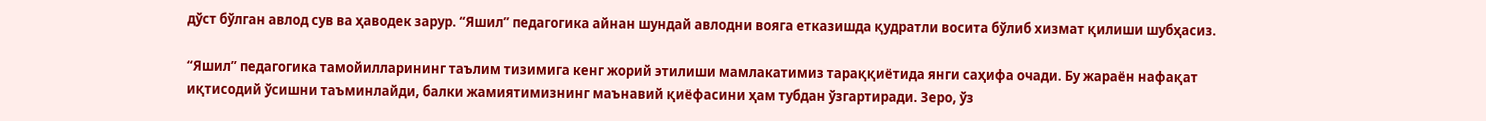дўст бўлган авлод сув ва ҳаводек зарур. “Яшил” педагогика айнан шундай авлодни вояга етказишда қудратли восита бўлиб хизмат қилиши шубҳасиз.

“Яшил” педагогика тамойилларининг таълим тизимига кенг жорий этилиши мамлакатимиз тараққиётида янги саҳифа очади. Бу жараён нафақат иқтисодий ўсишни таъминлайди, балки жамиятимизнинг маънавий қиёфасини ҳам тубдан ўзгартиради. Зеро, ўз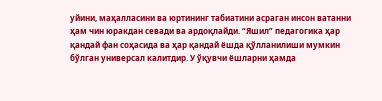уйини, маҳалласини ва юртининг табиатини асраган инсон ватанни ҳам чин юракдан севади ва ардоқлайди. “Яшил” педагогика ҳар қандай фан соҳасида ва ҳар қандай ёшда қўлланилиши мумкин бўлган универсал калитдир. У ўқувчи ёшларни ҳамда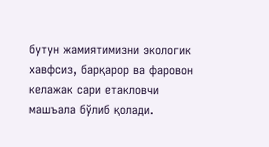бутун жамиятимизни экологик хавфсиз, барқарор ва фаровон келажак сари етакловчи машъала бўлиб қолади.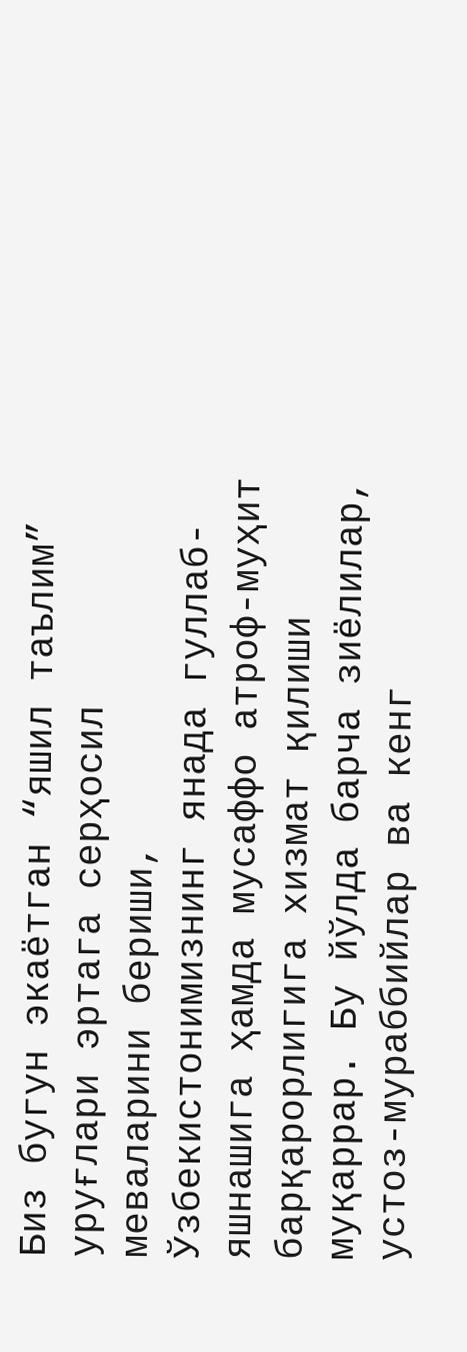Биз бугун экаётган “яшил таълим” уруғлари эртага серҳосил меваларини бериши, Ўзбекистонимизнинг янада гуллаб-яшнашига ҳамда мусаффо атроф-муҳит барқарорлигига хизмат қилиши муқаррар. Бу йўлда барча зиёлилар, устоз-мураббийлар ва кенг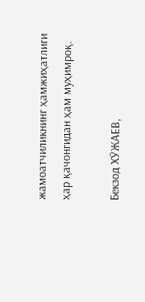жамоатчиликнинг ҳамжиҳатлиги ҳар қачонгидан ҳам муҳимроқ.

Бекзод ХЎЖАЕВ,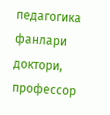педагогика фанлари доктори, профессор